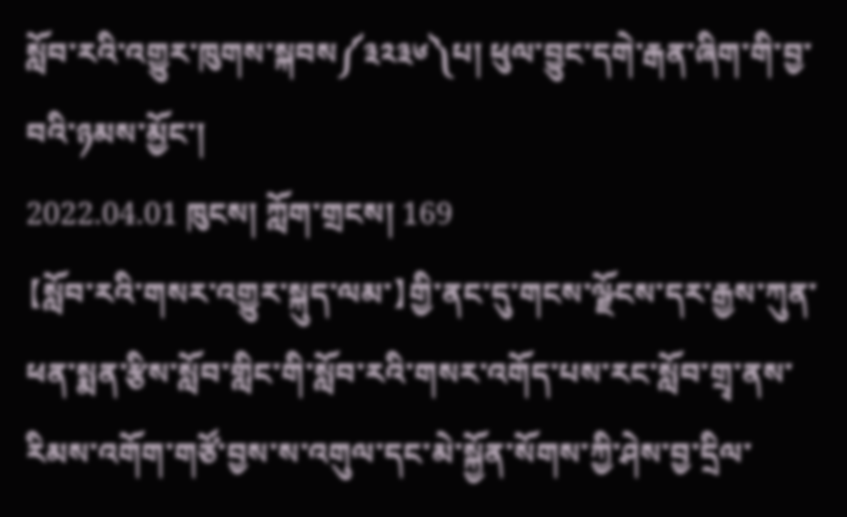སློབ་རའི་འགྱུར་ཁུགས་སྐབས༼༣༢༣༦༽པ། ཕུལ་བྱུང་དགེ་རྒན་ཞིག་གི་བྱ་བའི་ཉམས་མྱོང་།
2022.04.01 ཁུངས། ཀློག་གྲངས། 169
【སློབ་རའི་གསར་འགྱུར་སྐུད་ལམ་】གྱི་ནང་དུ་གངས་ལྫོངས་དར་རྒྱས་ཀུན་ཕན་སྨན་རྩིས་སློབ་གླིང་གི་སློབ་རའི་གསར་འགོད་པས་རང་སློབ་གྲྭ་ནས་རིམས་འགོག་གཙོ་བྱས་ས་འགུལ་དང་མེ་སྐྱོན་སོགས་ཀྱི་ཤེས་བྱ་དྲིལ་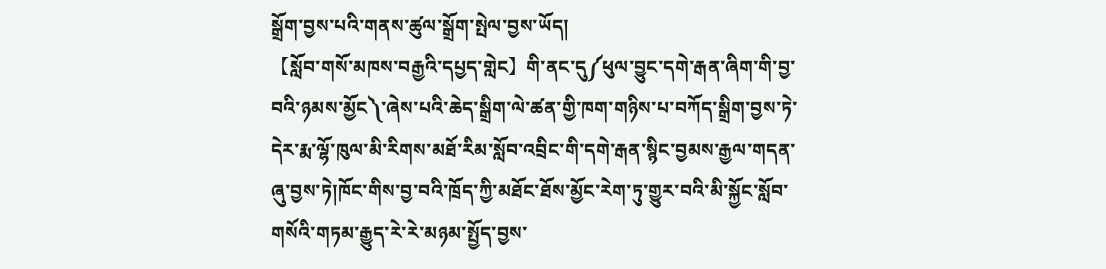སྒྲོག་བྱས་པའི་གནས་ཚུལ་སྒྲོག་སྤེལ་བྱས་ཡོད།
【སློབ་གསོ་མཁས་བརྒྱའི་དཔྱད་གླེང】གི་ནང་དུ༼ཕུལ་བྱུང་དགེ་རྒན་ཞིག་གི་བྱ་བའི་ཉམས་མྱོང༽་ཞེས་པའི་ཆེད་སྒྲིག་ལེ་ཚན་གྱི་ཁག་གཉིས་པ་བཀོད་སྒྲིག་བྱས་ཏེ་དེར་རྨ་ལྷོ་ཁུལ་མི་རིགས་མཐོ་རིམ་སློབ་འབྲིང་གི་དགེ་རྒན་སྙིང་བྱམས་རྒྱལ་གདན་ཞུ་བྱས་ཏེ།ཁོང་གིས་བྱ་བའི་ཁྲོད་ཀྱི་མཐོང་ཐོས་མྱོང་རེག་ཏུ་གྱུར་བའི་མི་སྐྱོང་སློབ་གསོའི་གཏམ་རྒྱུད་རེ་རེ་མཉམ་སྤྱོད་བྱས་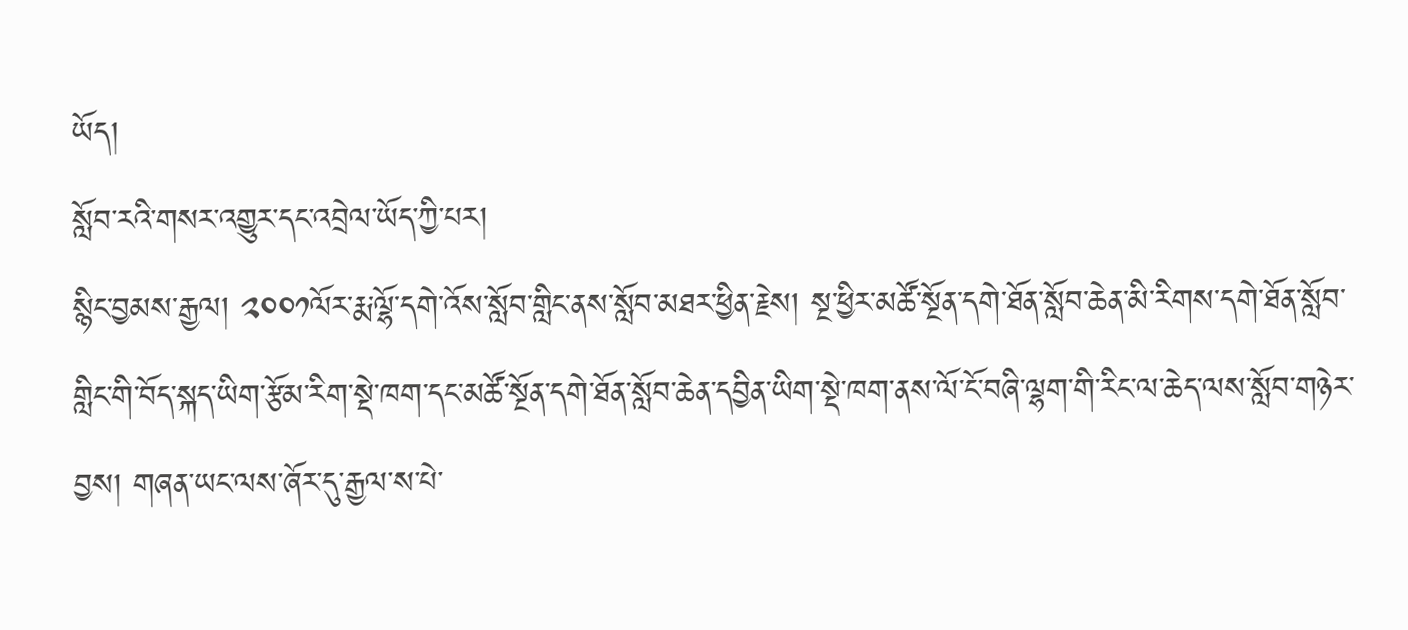ཡོད།
སློབ་རའི་གསར་འགྱུར་དང་འབྲེལ་ཡོད་ཀྱི་པར།
སྙིང་བྱམས་རྒྱལ། ༢༠༠༡ལོར་རྨ་ལྷོ་དགེ་འོས་སློབ་གླིང་ནས་སློབ་མཐར་ཕྱིན་རྗེས། སྔ་ཕྱིར་མཚོ་སྔོན་དགེ་ཐོན་སློབ་ཆེན་མི་རིགས་དགེ་ཐོན་སློབ་གླིང་གི་བོད་སྐད་ཡིག་རྩོམ་རིག་སྡེ་ཁག་དང་མཚོ་སྔོན་དགེ་ཐོན་སློབ་ཆེན་དབྱིན་ཡིག་སྡེ་ཁག་ནས་ལོ་ངོ་བཞི་ལྷག་གི་རིང་ལ་ཆེད་ལས་སློབ་གཉེར་བྱས། གཞན་ཡང་ལས་ཞོར་དུ་རྒྱལ་ས་པེ་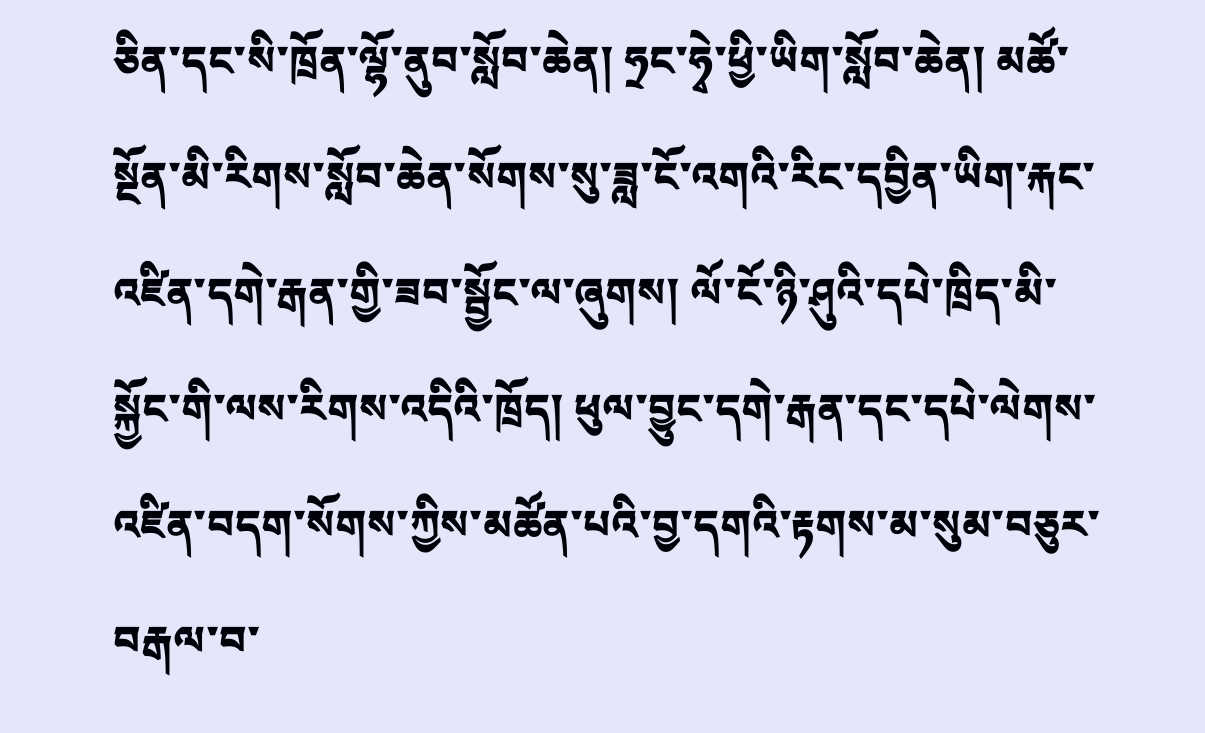ཅིན་དང་སི་ཁྲོན་ལྷོ་ནུབ་སློབ་ཆེན། ཧྲང་ཧྭེ་ཕྱི་ཡིག་སློབ་ཆེན། མཚོ་སྔོན་མི་རིགས་སློབ་ཆེན་སོགས་སུ་ཟླ་ངོ་འགའི་རིང་དབྱིན་ཡིག་རྐང་འཛིན་དགེ་རྒན་གྱི་ཟབ་སྦྱོང་ལ་ཞུགས། ལོ་ངོ་ཉི་ཤུའི་དཔེ་ཁྲིད་མི་སྐྱོང་གི་ལས་རིགས་འདིའི་ཁྲོད། ཕུལ་བྱུང་དགེ་རྒན་དང་དཔེ་ལེགས་འཛིན་བདག་སོགས་ཀྱིས་མཚོན་པའི་བྱ་དགའི་རྟགས་མ་སུམ་བཅུར་བརྒལ་བ་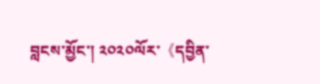བླངས་མྱོང་། ༢༠༢༠ལོར་《དབྱིན་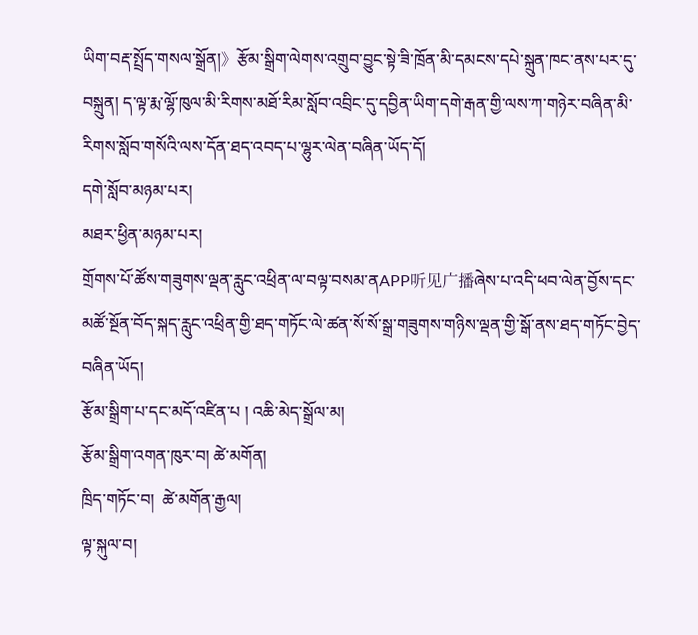ཡིག་བརྡ་སྤྲོད་གསལ་སྒྲོན།》རྩོམ་སྒྲིག་ལེགས་འགྲུབ་བྱུང་སྟེ་ཟི་ཁྲོན་མི་དམངས་དཔེ་སྐྲུན་ཁང་ནས་པར་དུ་བསྐྲུན། ད་ལྟ་རྨ་ལྷོ་ཁུལ་མི་རིགས་མཐོ་རིམ་སློབ་འབྲིང་དུ་དབྱིན་ཡིག་དགེ་རྒན་གྱི་ལས་ཀ་གཉེར་བཞིན་མི་རིགས་སློབ་གསོའི་ལས་དོན་ཐད་འབད་པ་ལྷུར་ལེན་བཞིན་ཡོད་དོ།
དགེ་སློབ་མཉམ་པར།
མཐར་ཕྱིན་མཉམ་པར།
གྲོགས་པོ་ཚོས་གཟུགས་ལྡན་རླུང་འཕྲིན་ལ་བལྟ་བསམ་ནAPP听见广播ཞེས་པ་འདི་ཕབ་ལེན་བྱོས་དང་མཚོ་སྔོན་བོད་སྐད་རླུང་འཕྲིན་གྱི་ཐད་གཏོང་ལེ་ཚན་སོ་སོ་སྒྲ་གཟུགས་གཉིས་ལྡན་གྱི་སྒོ་ནས་ཐད་གཏོང་བྱེད་བཞིན་ཡོད།
རྩོམ་སྒྲིག་པ་དང་མདོ་འཛིན་པ ། འཆི་མེད་སྒྲོལ་མ།
རྩོམ་སྒྲིག་འགན་ཁུར་བ། ཚེ་མགོན།
ཁྲིད་གཏོང་བ།  ཚེ་མགོན་རྒྱལ།
ལྟ་སྐུལ་བ།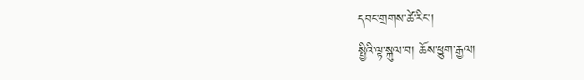དབང་གྲགས་ཚེ་རིང་།
སྤྱིའི་ལྟ་སྐུལ་བ། ཆོས་ཕྱུག་རྒྱལ།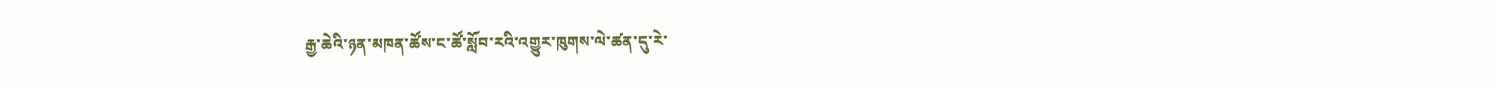རྒྱ་ཆེའི་ཉན་མཁན་ཚོས་ང་ཚོ་སློབ་རའི་འགྱུར་ཁུགས་ལེ་ཚན་དུ་རེ་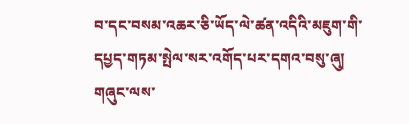བ་དང་བསམ་འཆར་ཅི་ཡོད་ལེ་ཚན་འདིའི་མཇུག་གི་དཔྱད་གཏམ་སྤེལ་སར་འགོད་པར་དགའ་བསུ་ཞུ།
གཞུང་ལས་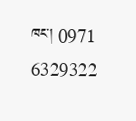ཁང་། 0971 6329322